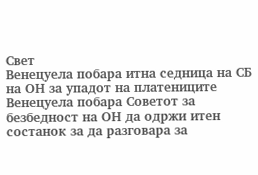Свет
Венецуела побара итна седница на СБ на ОН за упадот на платениците
Венецуела побара Советот за безбедност на ОН да одржи итен состанок за да разговара за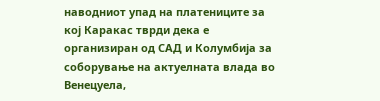наводниот упад на платениците за кој Каракас тврди дека е организиран од САД и Колумбија за соборување на актуелната влада во Венецуела,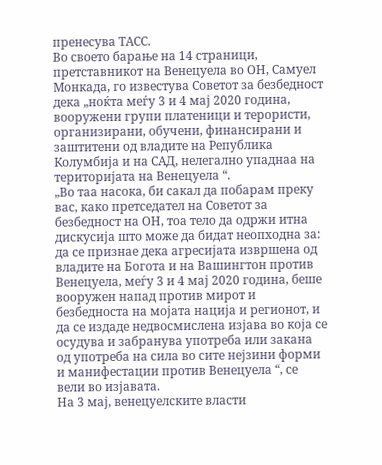пренесува ТАСС.
Во своето барање на 14 страници, претставникот на Венецуела во ОН, Самуел Монкада, го известува Советот за безбедност дека „ноќта меѓу 3 и 4 мај 2020 година, вооружени групи платеници и терористи, организирани, обучени, финансирани и заштитени од владите на Република Колумбија и на САД, нелегално упаднаа на територијата на Венецуела “.
„Во таа насока, би сакал да побарам преку вас, како претседател на Советот за безбедност на ОН, тоа тело да одржи итна дискусија што може да бидат неопходна за: да се признае дека агресијата извршена од владите на Богота и на Вашингтон против Венецуела, меѓу 3 и 4 мај 2020 година, беше вооружен напад против мирот и безбедноста на мојата нација и регионот, и да се издаде недвосмислена изјава во која се осудува и забранува употреба или закана од употреба на сила во сите нејзини форми и манифестации против Венецуела “, се вели во изјавата.
На 3 мај, венецуелските власти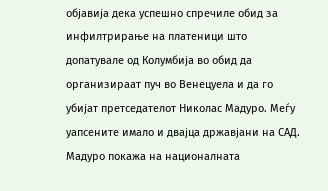објавија дека успешно спречиле обид за инфилтрирање на платеници што допатувале од Колумбија во обид да организираат пуч во Венецуела и да го убијат претседателот Николас Мадуро. Меѓу уапсените имало и двајца државјани на САД.
Мадуро покажа на националната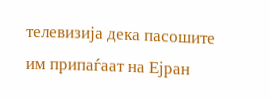телевизија дека пасошите им припаѓаат на Ејран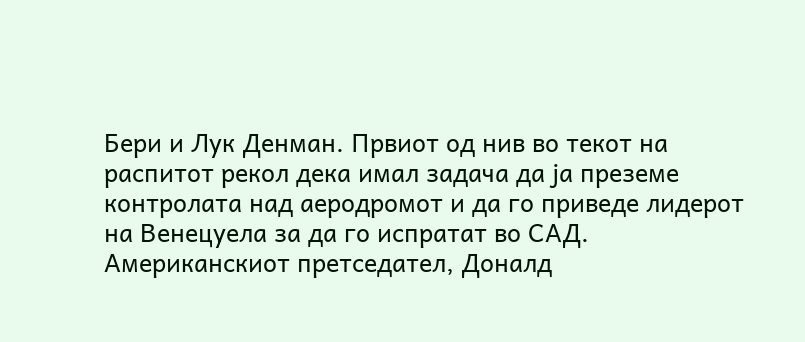Бери и Лук Денман. Првиот од нив во текот на распитот рекол дека имал задача да ја преземе контролата над аеродромот и да го приведе лидерот на Венецуела за да го испратат во САД.
Американскиот претседател, Доналд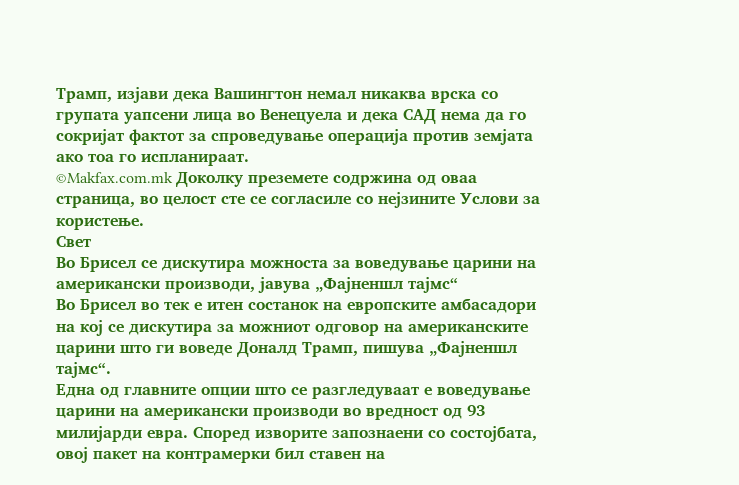Трамп, изјави дека Вашингтон немал никаква врска со групата уапсени лица во Венецуела и дека САД нема да го сокријат фактот за спроведување операција против земјата ако тоа го испланираат.
©Makfax.com.mk Доколку преземете содржина од оваа страница, во целост сте се согласиле со нејзините Услови за користење.
Свет
Во Брисел се дискутира можноста за воведување царини на американски производи, јавува „Фајненшл тајмс“
Во Брисел во тек е итен состанок на европските амбасадори на кој се дискутира за можниот одговор на американските царини што ги воведе Доналд Трамп, пишува „Фајненшл тајмс“.
Една од главните опции што се разгледуваат е воведување царини на американски производи во вредност од 93 милијарди евра. Според изворите запознаени со состојбата, овој пакет на контрамерки бил ставен на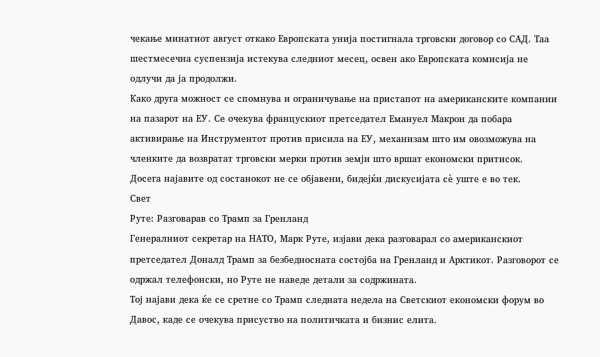чекање минатиот август откако Европската унија постигнала трговски договор со САД. Таа шестмесечна суспензија истекува следниот месец, освен ако Европската комисија не одлучи да ја продолжи.
Како друга можност се спомнува и ограничување на пристапот на американските компании на пазарот на ЕУ. Се очекува францускиот претседател Емануел Макрон да побара активирање на Инструментот против присила на ЕУ, механизам што им овозможува на членките да возвратат трговски мерки против земји што вршат економски притисок.
Досега најавите од состанокот не се објавени, бидејќи дискусијата сè уште е во тек.
Свет
Руте: Разговарав со Трамп за Гренланд
Генералниот секретар на НАТО, Марк Руте, изјави дека разговарал со американскиот претседател Доналд Трамп за безбедносната состојба на Гренланд и Арктикот. Разговорот се одржал телефонски, но Руте не наведе детали за содржината.
Тој најави дека ќе се сретне со Трамп следната недела на Светскиот економски форум во Давос, каде се очекува присуство на политичката и бизнис елита.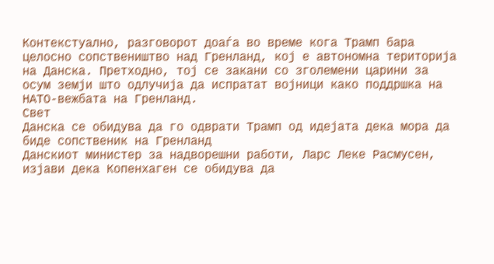Контекстуално, разговорот доаѓа во време кога Трамп бара целосно сопствеништво над Гренланд, кој е автономна територија на Данска. Претходно, тој се закани со зголемени царини за осум земји што одлучија да испратат војници како поддршка на НАТО-вежбата на Гренланд.
Свет
Данска се обидува да го одврати Трамп од идејата дека мора да биде сопственик на Гренланд
Данскиот министер за надворешни работи, Ларс Леке Расмусен, изјави дека Копенхаген се обидува да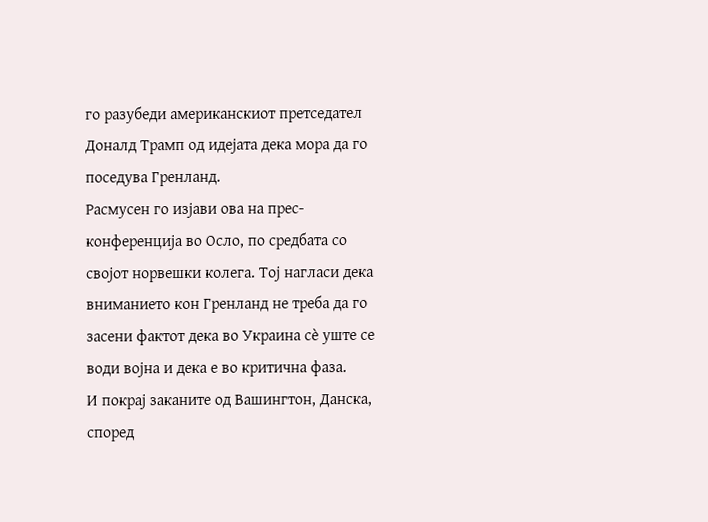го разубеди американскиот претседател Доналд Трамп од идејата дека мора да го поседува Гренланд.
Расмусен го изјави ова на прес-конференција во Осло, по средбата со својот норвешки колега. Тој нагласи дека вниманието кон Гренланд не треба да го засени фактот дека во Украина сè уште се води војна и дека е во критична фаза.
И покрај заканите од Вашингтон, Данска, според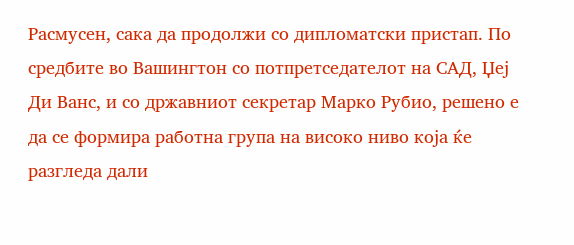Расмусен, сака да продолжи со дипломатски пристап. По средбите во Вашингтон со потпретседателот на САД, Џеј Ди Ванс, и со државниот секретар Марко Рубио, решено е да се формира работна група на високо ниво која ќе разгледа дали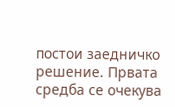постои заедничко решение. Првата средба се очекува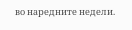во наредните недели.